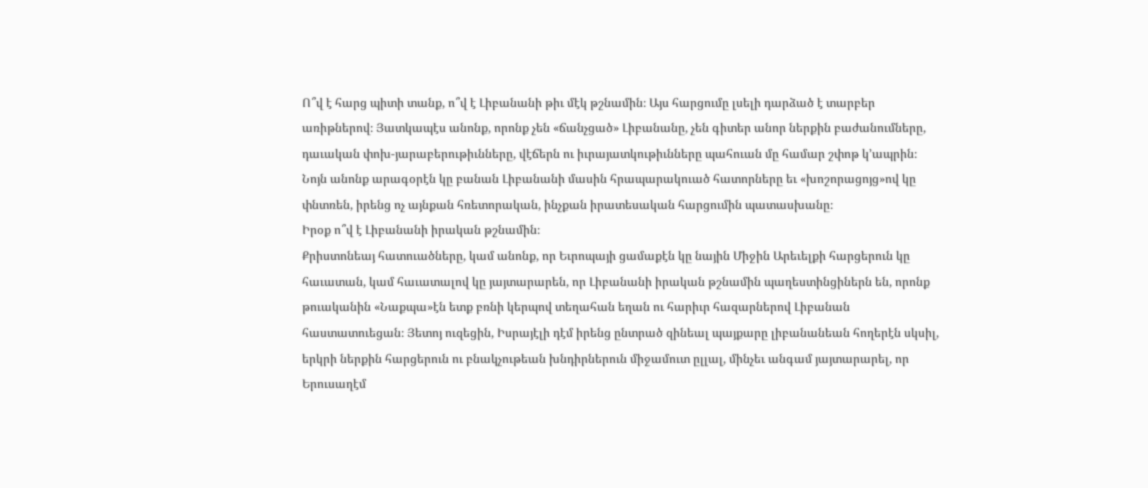Ո՞վ է հարց պիտի տանք, ո՞վ է Լիբանանի թիւ մէկ թշնամին։ Այս հարցումը լսելի դարձած է տարբեր առիթներով։ Յատկապէս անոնք, որոնք չեն «ճանչցած» Լիբանանը, չեն գիտեր անոր ներքին բաժանումները, դաւական փոխ-յարաբերութիւնները, վէճերն ու իւրայատկութիւնները պահուան մը համար շփոթ կ՚ապրին։
Նոյն անոնք արագօրէն կը բանան Լիբանանի մասին հրապարակուած հատորները եւ «խոշորացոյց»ով կը փնտռեն, իրենց ոչ այնքան հռետորական, ինչքան իրատեսական հարցումին պատասխանը։
Իրօք ո՞վ է Լիբանանի իրական թշնամին։
Քրիստոնեայ հատուածները, կամ անոնք, որ Եւրոպայի ցամաքէն կը նային Միջին Արեւելքի հարցերուն կը հաւատան, կամ հաւատալով կը յայտարարեն, որ Լիբանանի իրական թշնամին պաղեստինցիներն են, որոնք թուականին «Նաքպա»էն ետք բռնի կերպով տեղահան եղան ու հարիւր հազարներով Լիբանան հաստատուեցան։ Յետոյ ուզեցին, Իսրայէլի դէմ իրենց ընտրած զինեալ պայքարը լիբանանեան հողերէն սկսիլ, երկրի ներքին հարցերուն ու բնակչութեան խնդիրներուն միջամուտ ըլլալ, մինչեւ անգամ յայտարարել, որ Երուսաղէմ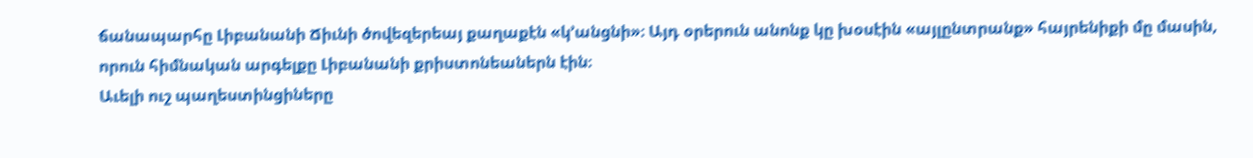ճանապարհը Լիբանանի Ճիւնի ծովեզերեայ քաղաքէն «կ՚անցնի»։ Այդ օրերուն անոնք կը խօսէին «այլընտրանք» հայրենիքի մը մասին, որուն հիմնական արգելքը Լիբանանի քրիստոնեաներն էին։
Աւելի ուշ պաղեստինցիները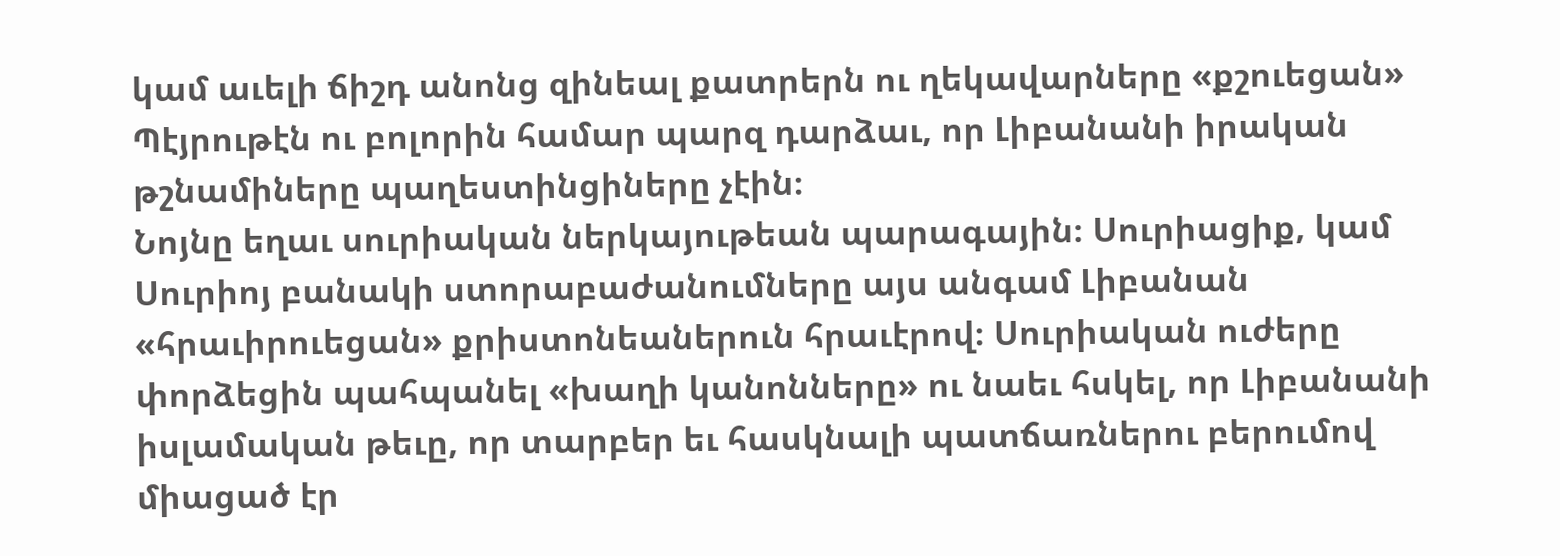կամ աւելի ճիշդ անոնց զինեալ քատրերն ու ղեկավարները «քշուեցան» Պէյրութէն ու բոլորին համար պարզ դարձաւ, որ Լիբանանի իրական թշնամիները պաղեստինցիները չէին։
Նոյնը եղաւ սուրիական ներկայութեան պարագային։ Սուրիացիք, կամ Սուրիոյ բանակի ստորաբաժանումները այս անգամ Լիբանան «հրաւիրուեցան» քրիստոնեաներուն հրաւէրով։ Սուրիական ուժերը փորձեցին պահպանել «խաղի կանոնները» ու նաեւ հսկել, որ Լիբանանի իսլամական թեւը, որ տարբեր եւ հասկնալի պատճառներու բերումով միացած էր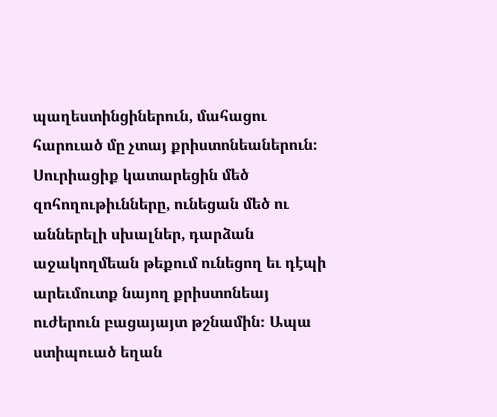պաղեստինցիներուն, մահացու հարուած մը չտայ քրիստոնեաներուն։ Սուրիացիք կատարեցին մեծ զոհողութիւնները, ունեցան մեծ ու աններելի սխալներ, դարձան աջակողմեան թեքում ունեցող եւ դէպի արեւմուտք նայող քրիստոնեայ ուժերուն բացայայտ թշնամին։ Ապա ստիպուած եղան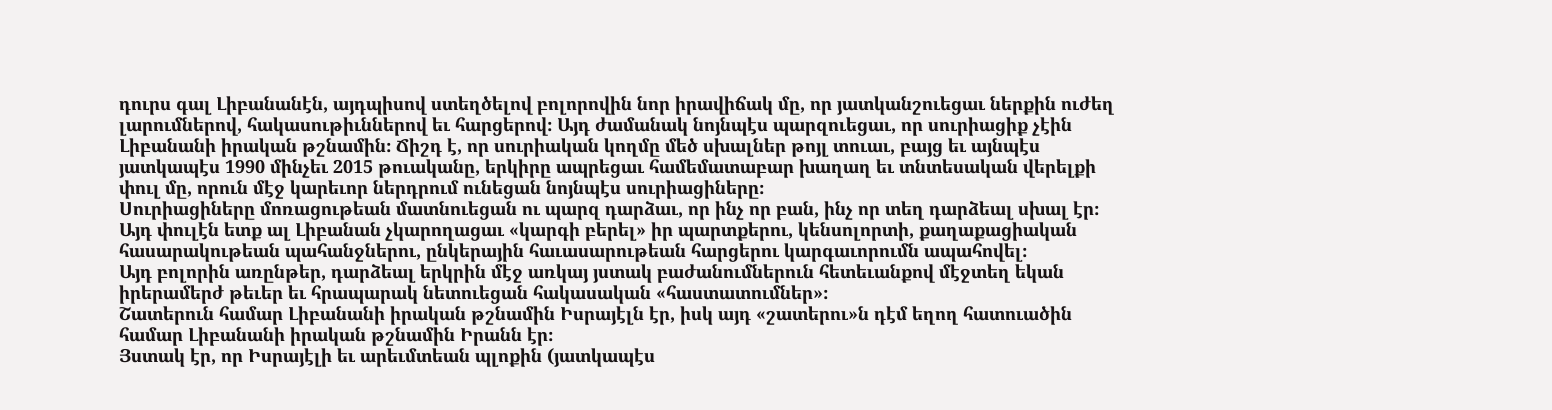դուրս գալ Լիբանանէն, այդպիսով ստեղծելով բոլորովին նոր իրավիճակ մը, որ յատկանշուեցաւ ներքին ուժեղ լարումներով, հակասութիւններով եւ հարցերով։ Այդ ժամանակ նոյնպէս պարզուեցաւ, որ սուրիացիք չէին Լիբանանի իրական թշնամին։ Ճիշդ է, որ սուրիական կողմը մեծ սխալներ թոյլ տուաւ, բայց եւ այնպէս յատկապէս 1990 մինչեւ 2015 թուականը, երկիրը ապրեցաւ համեմատաբար խաղաղ եւ տնտեսական վերելքի փուլ մը, որուն մէջ կարեւոր ներդրում ունեցան նոյնպէս սուրիացիները։
Սուրիացիները մոռացութեան մատնուեցան ու պարզ դարձաւ, որ ինչ որ բան, ինչ որ տեղ դարձեալ սխալ էր։
Այդ փուլէն ետք ալ Լիբանան չկարողացաւ «կարգի բերել» իր պարտքերու, կենսոլորտի, քաղաքացիական հասարակութեան պահանջներու, ընկերային հաւասարութեան հարցերու կարգաւորումն ապահովել։
Այդ բոլորին առընթեր, դարձեալ երկրին մէջ առկայ յստակ բաժանումներուն հետեւանքով մէջտեղ եկան իրերամերժ թեւեր եւ հրապարակ նետուեցան հակասական «հաստատումներ»։
Շատերուն համար Լիբանանի իրական թշնամին Իսրայէլն էր, իսկ այդ «շատերու»ն դէմ եղող հատուածին համար Լիբանանի իրական թշնամին Իրանն էր։
Յստակ էր, որ Իսրայէլի եւ արեւմտեան պլոքին (յատկապէս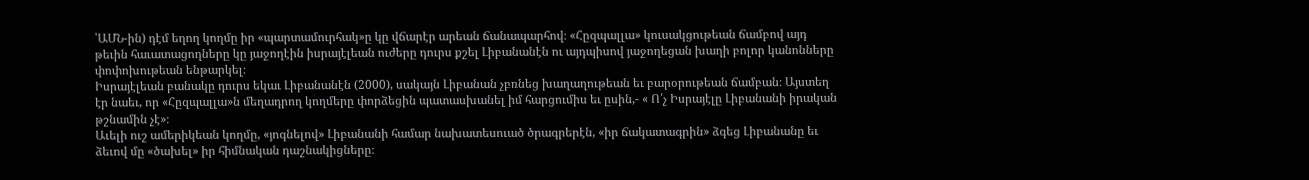՝ԱՄՆ-ին) դէմ եղող կողմը իր «պարտամուրհակ»ը կը վճարէր արեան ճանապարհով։ «Հըզպալլա» կուսակցութեան ճամբով այդ թեւին հաւատացողները կը յաջողէին իսրայէլեան ուժերը դուրս քշել Լիբանանէն ու այդպիսով յաջողեցան խաղի բոլոր կանոնները փոփոխութեան ենթարկել։
Իսրայէլեան բանակը դուրս եկաւ Լիբանանէն (2000), սակայն Լիբանան չբռնեց խաղաղութեան եւ բարօրութեան ճամբան։ Այստեղ էր նաեւ, որ «Հըզպալլա»ն մեղադրող կողմերը փորձեցին պատասխանել իմ հարցումիս եւ ըսին,- « Ո՛չ Իսրայէլը Լիբանանի իրական թշնամին չէ»։
Աւելի ուշ ամերիկեան կողմը, «յոգնելով» Լիբանանի համար նախատեսուած ծրագրերէն, «իր ճակատագրին» ձգեց Լիբանանը եւ ձեւով մը «ծախել» իր հիմնական դաշնակիցները։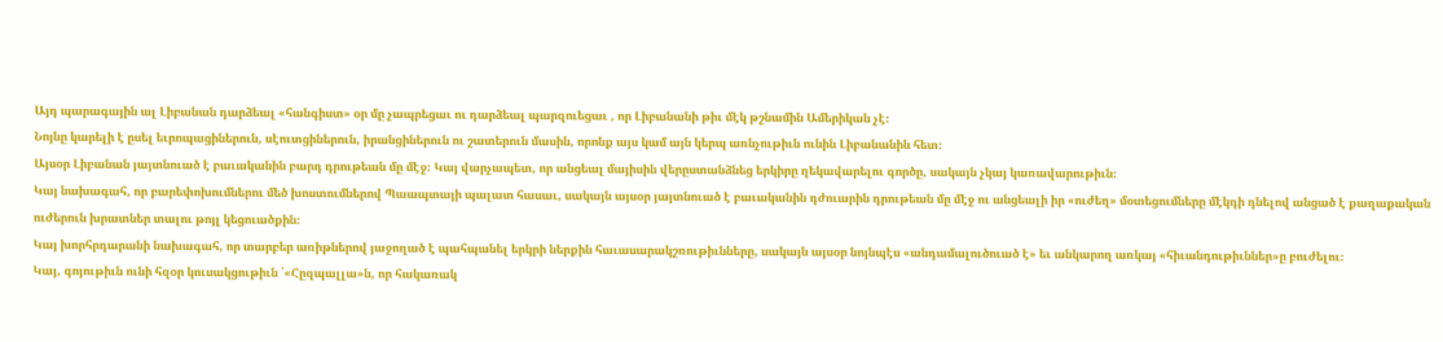Այդ պարագային ալ Լիբանան դարձեալ «հանգիստ» օր մը չապրեցաւ ու դարձեալ պարզուեցաւ , որ Լիբանանի թիւ մէկ թշնամին Ամերիկան չէ։
Նոյնը կարելի է ըսել եւրոպացիներուն, սէուտցիներուն, իրանցիներուն ու շատերուն մասին, որոնք այս կամ այն կերպ առնչութիւն ունին Լիբանանին հետ։
Այսօր Լիբանան յայտնուած է բաւականին բարդ դրութեան մը մէջ։ Կայ վարչապետ, որ անցեալ մայիսին վերըստանձնեց երկիրը ղեկավարելու գործը, սակայն չկայ կառավարութիւն։
Կայ նախագահ, որ բարեփոխումներու մեծ խոստումներով Պաապտայի պալատ հասաւ, սակայն այսօր յայտնուած է բաւականին դժուարին դրութեան մը մէջ ու անցեալի իր «ուժեղ» մօտեցումները մէկդի դնելով անցած է քաղաքական ուժերուն խրատներ տալու թոյլ կեցուածքին։
Կայ խորհրդարանի նախագահ, որ տարբեր առիթներով յաջողած է պահպանել երկրի ներքին հաւասարակշռութիւնները, սակայն այսօր նոյնպէս «անդամալուծուած է» եւ անկարող առկայ «հիւանդութիւններ»ը բուժելու։
Կայ, գոյութիւն ունի հզօր կուսակցութիւն ՝«Հըզպալլա»ն, որ հակառակ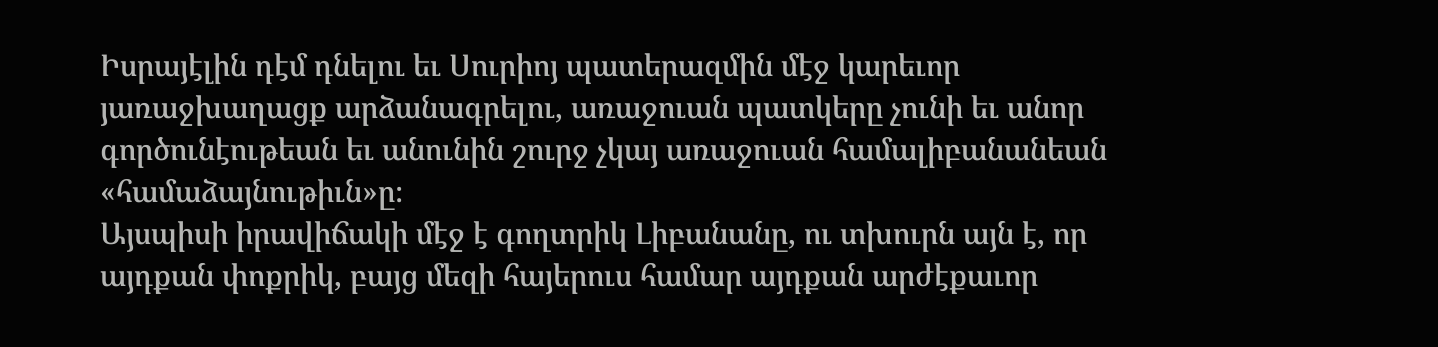Իսրայէլին դէմ դնելու եւ Սուրիոյ պատերազմին մէջ կարեւոր յառաջխաղացք արձանագրելու, առաջուան պատկերը չունի եւ անոր գործունէութեան եւ անունին շուրջ չկայ առաջուան համալիբանանեան «համաձայնութիւն»ը։
Այսպիսի իրավիճակի մէջ է գողտրիկ Լիբանանը, ու տխուրն այն է, որ այդքան փոքրիկ, բայց մեզի հայերուս համար այդքան արժէքաւոր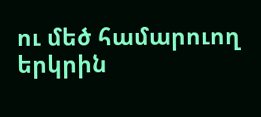ու մեծ համարուող երկրին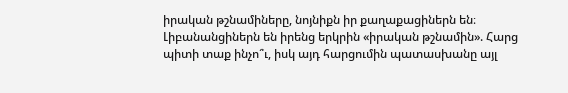իրական թշնամիները, նոյնիքն իր քաղաքացիներն են։
Լիբանանցիներն են իրենց երկրին «իրական թշնամին». Հարց պիտի տաք ինչո՞ւ, իսկ այդ հարցումին պատասխանը այլ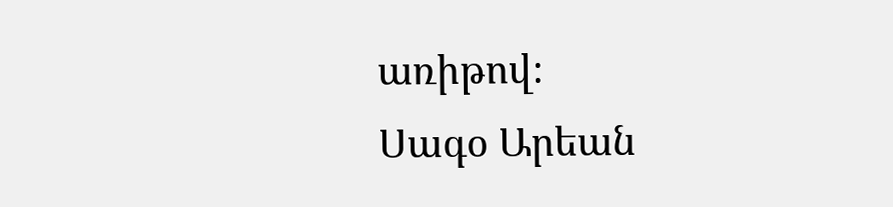առիթով։
Սագօ Արեան